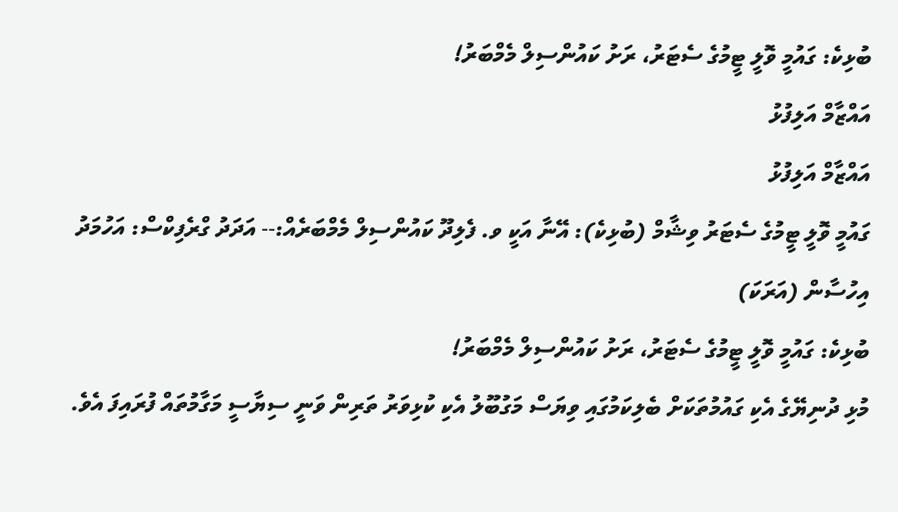ބުޅިކެ: ގައުމީ ވޮލީ ޓީމުގެ ސެޓަރު، ރަށު ކައުންސިލް މެމްބަރު!
އައްޒާމް އަލިފުޅު
އައްޒާމް އަލިފުޅު
ގައުމީ ވޮލީ ޓީމުގެ ސެޓަރު ވިޝާމް (ބުޅިކެ): އޭނާ އަކީ ވ. ފެލިދޫ ކައުންސިލް މެމްބަރެއް:-- އަދަދު ގްރެފިކްސް: އަހުމަދު އިހުސާން (އަރަކަ)
ބުޅިކެ: ގައުމީ ވޮލީ ޓީމުގެ ސެޓަރު، ރަށު ކައުންސިލް މެމްބަރު!
މުޅި ދުނިޔޭގެ އެކި ގައުމުތަކަށް ބެލިކަމުގައި ވިޔަސް މަގުބޫލު އެކި ކުޅިވަރު ތަރިން ވަނީ ސިޔާސީ މަގާމުތައް ފުރައިފަ އެވެ.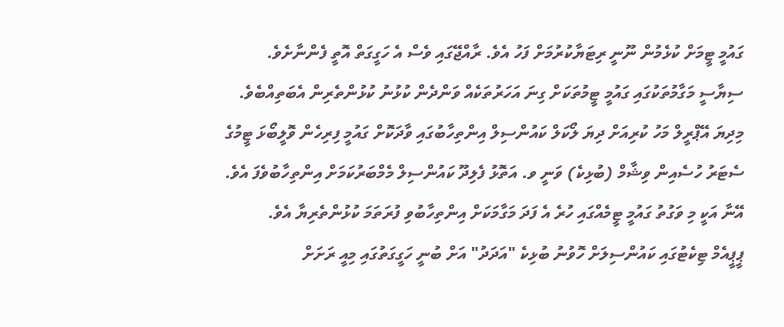ގައުމީ ޓީމަށް ކުޅެމުން ނޫނީ ރިޓަޔާކުރުމަށް ފަހު އެވެ. ރާއްޖޭގައި ވެސް އެ ހަގީގަތް އޮތީ ފެންނާށެވެ. ސިޔާސީ މަގާމުތަކުގައި ގައުމީ ޓީމުތަކަށް ގިނަ އަހަރުތަކެއް ވަންދެން ކުޅުނު ކުޅުންތެރިން އެބަތިއްބެވެ.
މިދިޔަ އޭޕްރީލް މަހު ކުރިއަށް ދިޔަ ލޯކަލް ކައުންސިލް އިންތިހާބުގައި ވާދަކޮށް ގައުމީ ފިރިހެން ވޮލީބޯޅަ ޓީމުގެ ސެޓަރު ހުސެއިން ވިޝާމް (ބުޅިކެ) ވަނީ ވ. އަތޮޅު ފެލިދޫ ކައުންސިލް މެމްބަރުކަމަށް އިންތިހާބުވެފަ އެވެ. އޭނާ އަކީ މި ވަގުތު ގައުމީ ޓީމެއްގައި ހުރެ އެ ފަދަ މަގާމަކަށް އިންތިހާބުވި ފުރަތަމަ ކުޅުންތެރިޔާ އެވެ.
ޕީޕީއެމް ޓިކެޓުގައި ކައުންސިލަށް ހޮވުނު ބުޅިކެ "އަދަދު" އަށް ބުނީ ހަގީގަތުގައި މިއީ ރަށަށް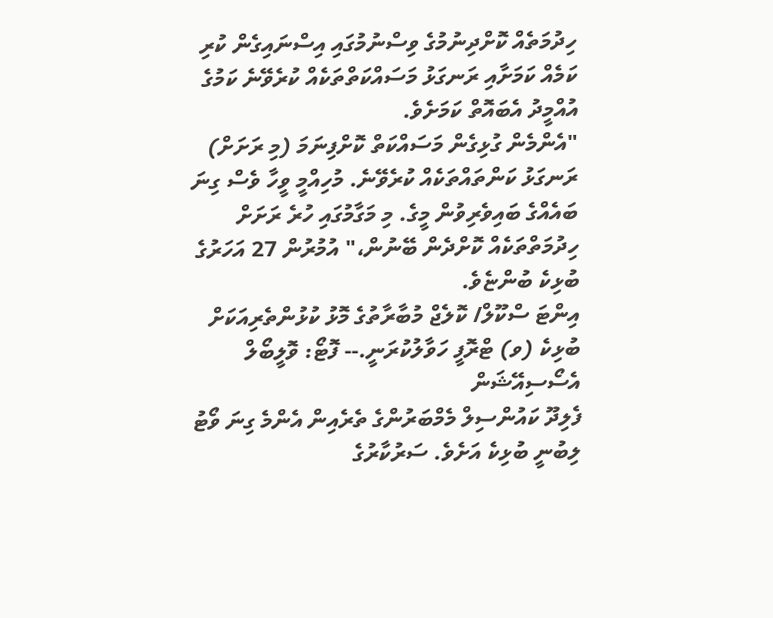ހިދުމަތެއް ކޮށްދިނުމުގެ ވިސްނުމުގައި އިސްނައިގެން ކުރި ކަމެއް ކަމަށާއި ރަނގަޅު މަސައްކަތްތަކެއް ކުރެވޭނެ ކަމުގެ އުއްމީދު އެބައޮތް ކަމަށެވެ.
"އެންމެން ގުޅިގެން މަސައްކަތް ކޮށްފިނަމަ (މި ރަށަށް) ރަނގަޅު ކަންތައްތަކެއް ކުރެވޭނެ. މުހިއްމީ ވީހާ ވެސް ގިނަ ބައެއްގެ ބައިވެރިވުން މީގެ. މި މަގާމުގައި ހުރެ ރަށަށް ހިދުމަތްތަކެއް ކޮށްދެން ބޭނުން،" އުމުރުން 27 އަހަރުގެ ބުޅިކެ ބުންޏެވެ.
އިންޓަ ސްކޫލް/ ކޮލެޖް މުބާރާތުގެ މޮޅު ކުޅުންތެރިއަކަށް ބުޅިކެ (ވ) ޓްރޮފީ ހަވާލުކުރަނީ.-- ފޮޓޯ: ވޮލީބޯލް އެސޯސިއޭޝަން
ފެލިދޫ ކައުންސިލް މެމްބަރުންގެ ތެރެއިން އެންމެ ގިނަ ވޯޓު ލިބުނީ ބުޅިކެ އަށެވެ. ސަރުކާރުގެ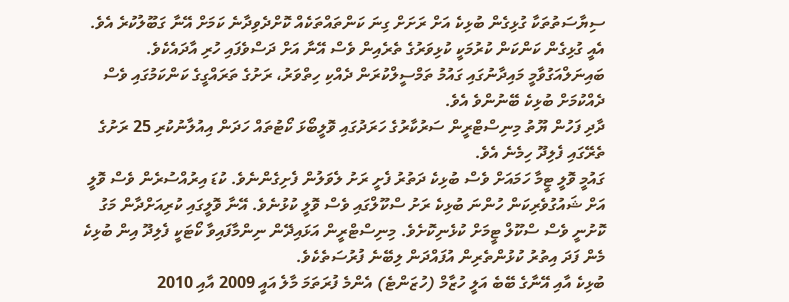ސިޔާސަތުތަކާ ގުޅިގެން ބުޅިކެ އަށް ރަށަށް ގިނަ ކަންތައްތަކެއް ކޮށްދެވިދާނެ ކަމަށް އޭނާ ގަބޫލުކުރެ އެވެ. އެއީ ގުޅިގެން ކަންކަން ކުރުމަކީ ކުޅިވަރުގެ ތެރެއިން ވެސް އޭނާ އަށް ދަސްވެފައި ހުރި އާދައެކެވެ. ބައިނަލްއަގުވާމީ މައިދާނުގައި ގައުމު ތަމްސީލްކުރަން ދެއްކި ހިތްވަރު، ރަށުގެ ތަރައްގީގެ ކަންކަމުގައި ވެސް ދެއްކުމަށް ބުޅިކެ ބޭނުންވެ އެވެ.
ދާދި ފަހުން ޔޫތު މިނިސްޓްރީން ސަރުކާރުގެ ހަރަދުގައި ވޮލީބޯޅަ ކޯޓުތައް ހަދަން އިއުލާނުކުރި 25 ރަށުގެ ތެރޭގައި ފެލިދޫ ހިމެނެ އެވެ.
ގައުމީ ވޮލީ ޓީމާ ހަމައަށް ވެސް ބުޅިކެ ދަތުރު ފެށީ ރަށު ލެވަލުން ފެށިގެންނެވެ. ކުޑަ އިރުއްސުރެން ވެސް ވޮލީ އަށް ޝައުގުވެރިކަން ހުންނަ ބުޅިކެ ރަށު ސްކޫލްގައި ވެސް ވޮލީ ކުޅުނެވެ. އޭނާ ވޮލީގައި ކުރިއަށްދާން މަގު ކޮށުނީ ވެސް ސްކޫލް ޓީމަށް ކުޅެނިކޮށެވެ. މިނިސްޓްރީން އަޅައިދޭން ނިންމާފައިވާ ކޯޓަކީ ފެލިދޫ އިން ބުޅިކެ މެން ފަދަ އިތުރު ކުޅުންތެރިން އުފައްދަން ލިބޭނެ ފުރުސަތެކެވެ.
ބުޅިކެ އާއި އޭނާގެ ބޭބެ އަލީ ހުޒާމް (ހުޒަންޓެ) އެންމެ ފުރަތަމަ މާލެ އައީ 2009 އާއި 2010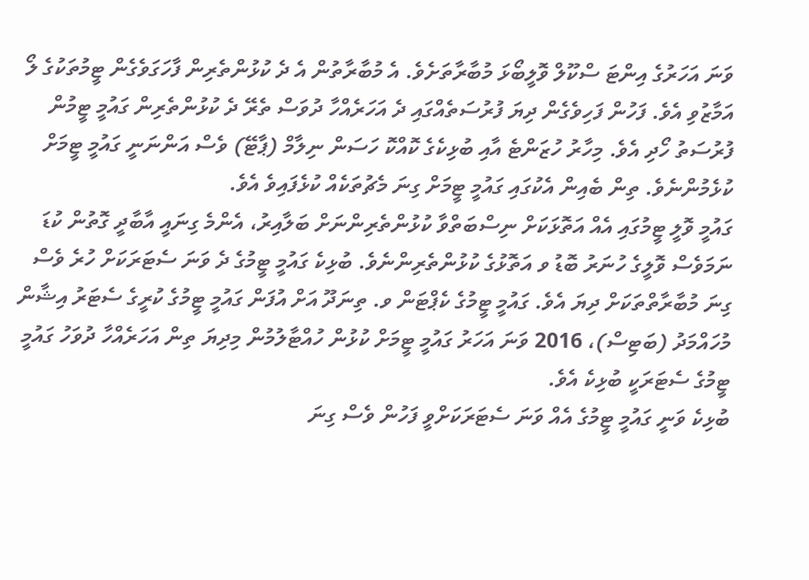ވަނަ އަހަރުގެ އިންޓަ ސްކޫލް ވޮލީބޯޅަ މުބާރާތަށެވެ. އެ މުބާރާތުން އެ ދެ ކުޅުންތެރިން ފާހަގަވެގެން ޓީމުތަކުގެ ލޯ އަމާޒުވި އެވެ. ފަހުން ފަހިވެގެން ދިޔަ ފުރުސަތެއްގައި ދެ އަހަރެއްހާ ދުވަސް ތެރޭ ދެ ކުޅުންތެރިން ގައުމީ ޓީމުން ފުރުސަތު ހޯދި އެވެ. މިހާރު ހުޒަންޓެ އާއި ބުޅިކެގެ ކޮއްކޮ ހަސަން ނިލާމް (ޕާޓޭ) ވެސް އަންނަނީ ގައުމީ ޓީމަށް ކުޅެމުންނެވެ. ތިން ބެއިން އެކުގައި ގައުމީ ޓީމަށް ގިނަ މެޗުތަކެއް ކުޅެފައިވެ އެވެ.
ގައުމީ ވޮލީ ޓީމުގައި އެއް އަތޮޅަކަށް ނިސްބަތްވާ ކުޅުންތެރިންނަށް ބަލާއިރު، އެންމެ ގިނައީ އާބާދީ ގޮތުން ކުޑަ ނަމަވެސް ވޮލީގެ ހުނަރު ބޮޑު ވ އަތޮޅުގެ ކުޅުންތެރިންނެވެ. ބުޅިކެ ގައުމީ ޓީމުގެ ދެ ވަނަ ސެޓަރަކަށް ހުރެ ވެސް ގިނަ މުބާރާތްތަކަށް ދިޔަ އެވެ. ގައުމީ ޓީމުގެ ކެޕްޓަން ވ. ތިނަދޫ އަށް އުފަން ގައުމީ ޓީމުގެ ކުރީގެ ސެޓަރު އިޝާން މުހައްމަދު (ބަޓިސް)، 2016 ވަނަ އަހަރު ގައުމީ ޓީމަށް ކުޅުން ހުއްޓާލުމުން މިދިޔަ ތިން އަހަރެއްހާ ދުވަހު ގައުމީ ޓީމުގެ ސެޓަރަކީ ބުޅިކެ އެވެ.
ބުޅިކެ ވަނީ ގައުމީ ޓީމުގެ އެއް ވަނަ ސެޓަރަކަށްވީ ފަހުން ވެސް ގިނަ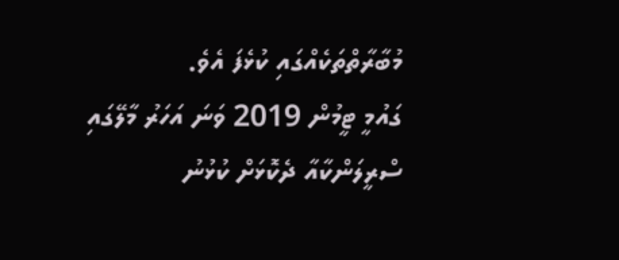މުބާރާތްތަކެއްގައި ކުޅެފަ އެވެ.
ގައުމީ ޓީމުން 2019 ވަނަ އަހަރު މާލޭގައި ސްރީލަންކާއާ ދެކޮޅަށް ކުޅުނު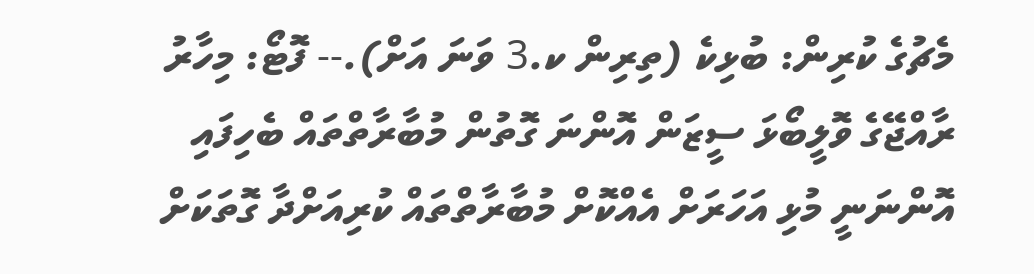މެޗުގެ ކުރިން: ބުޅިކެ (ތިރިން ކ.3 ވަނަ އަށް).-- ފޮޓޯ: މިހާރު
ރާއްޖޭގެ ވޮލީބޯޅަ ސީޒަން އޮންނަ ގޮތުން މުބާރާތްތައް ބެހިފައި އޮންނަނީ މުޅި އަހަރަށް އެއްކޮށް މުބާރާތްތައް ކުރިއަށްދާ ގޮތަކަށް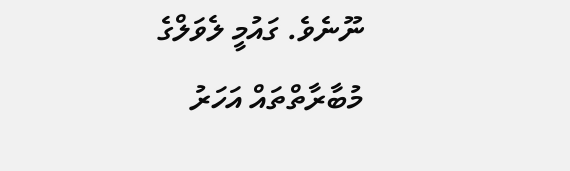ނޫނެވެ. ގައުމީ ލެވަލްގެ މުބާރާތްތައް އަހަރު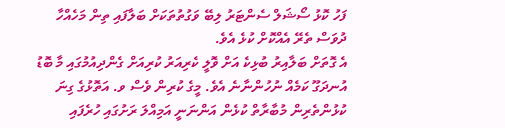ފަހު ކޮޅު ސޯޝަލް ސެންޓަރު ލިބޭ ވަގުތުތަކަށް ބަލާފައި ތިން މަހެއްހާ ދުވަސް ތެރޭ އެއްކޮށް ކުޅެ އެވެ.
އެ ގޮތަށް ބަލާއިރު ބުޅިކެ އަށް ވޮލީ ކެރިއަރު ކުރިއަށް ގެންދިއުމުގައި މާ ބޮޑު އުނދަގޫ ކަމެއް ނުހުންނާނެ އެވެ. މީގެ ކުރިން ވެސް ވ. އަތޮޅުގެ ގިނަ ކުޅުންތެރިން މުބާރާތް ކުޅެން އަންނަނީ އަމިއްލަ ރަށުގައި ހުރެފައި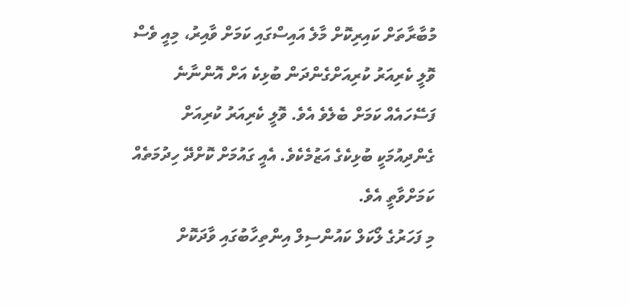މުބާރާތަށް ކައިރިކޮށް މާލެ އައިސްގައި ކަމަށް ވާއިރު، މިއީ ވެސް ވޮލީ ކެރިއަރު ކުރިއަށްގެންދަން ބުޅިކެ އަށް އޮންނާނެ ފަސޭހައެއް ކަމަށް ބެލެވެ އެވެ. ވޮލީ ކެރިއަރު ކުރިއަށް ގެންދިއުމަކީ ބުޅިކެގެ އަޒުމެކެވެ. އެއީ ގައުމަށް ކޮށްދޭ ހިދުމަތެއް ކަމަށްވާތީ އެވެ.
މި ފަހަރުގެ ލޯކަލް ކައުންސިލް އިންތިހާބުގައި ވާދަކޮށް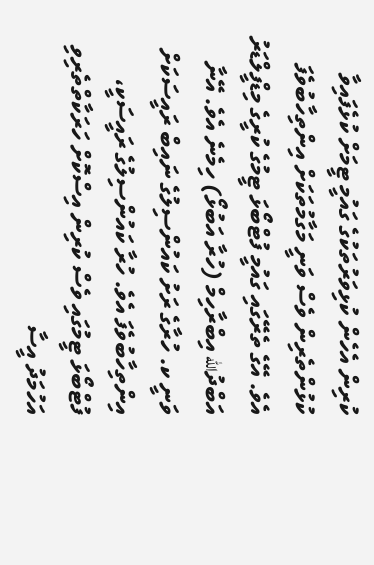ކުރިން އެހެން ކުޅިވަރުތަކުގެ ގައުމީ ޓީމަށް ކުޅެފައިވާ ކުޅުންތެރިން ވެސް ވަނީ މަގާމުތަކަށް އިންތިހާބުވެފަ އެވެ. އޭގެ ތެރޭގައި ގައުމީ ފުޓްބޯޅަ ޓީމުގެ ކުރީގެ މިޑްފީލްޑަރު އަބްދުالله އިބްރާހިމް (ހުރާ އަބުޅޯ) ހިމެނެ އެވެ. އޭނާ ވަނީ ކ. ހުރާގެ ރަށު ކައުންސިލުގެ ނައިބް ރައީސަކަށް އިންތިހާބުވެފަ އެވެ. ހުރާ ކައުންސިލުގެ ރައީސަކީ، ފުޓްބޯޅަ ޓީމުގައި ވެސް ކުރިން އިސްކޮށް ހަރަކާތްތެރިވި އަހުމަދު އީސާ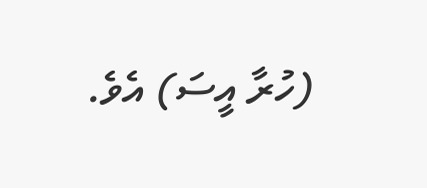(ހުރާ އީސަ) އެވެ.